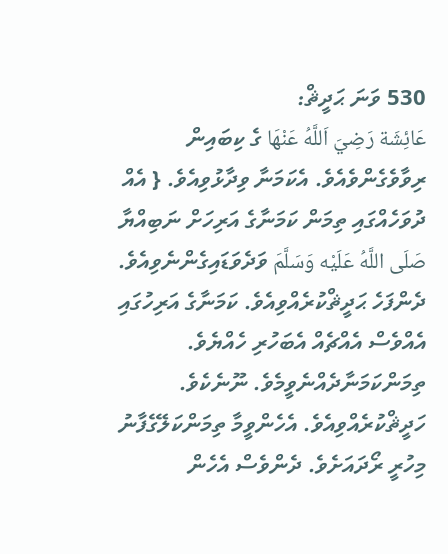530 ވަނަ ޙަދީޘް:
عَائِشَة رَضِيَ اَللَّهُ عَنْهَا ގެ ކިބައިން ރިވާވެގެންވެއެވެ. އެކަމަނާ ވިދާޅުވިއެވެ. { އެއް ދުވަހެއްގައި ތިމަން ކަމަނާގެ އަރިހަށް ނަބިއްޔާ صَلَى اللَّهُ عَلَيْه وَسَلَّمَ ވަދެވަޑައިގެންނެވިއެވެ. ދެންފަހެ ޙަދީޘްކުރެއްވިއެވެ. ކަމަނާގެ އަރިހުގައި އެއްވެސް އެއްޗެއް އެބަހުރި ހެއްޔެވެ. ތިމަންކަމަނާދެއްނެވީމެވެ. ނޫނެކެވެ. ހަދީޘްކުރެއްވިއެވެ. އެހެންވީމާ ތިމަންކަލޭގެފާނު މިހުރީ ރޯދައަށެވެ. ދެންވެސް އެހެން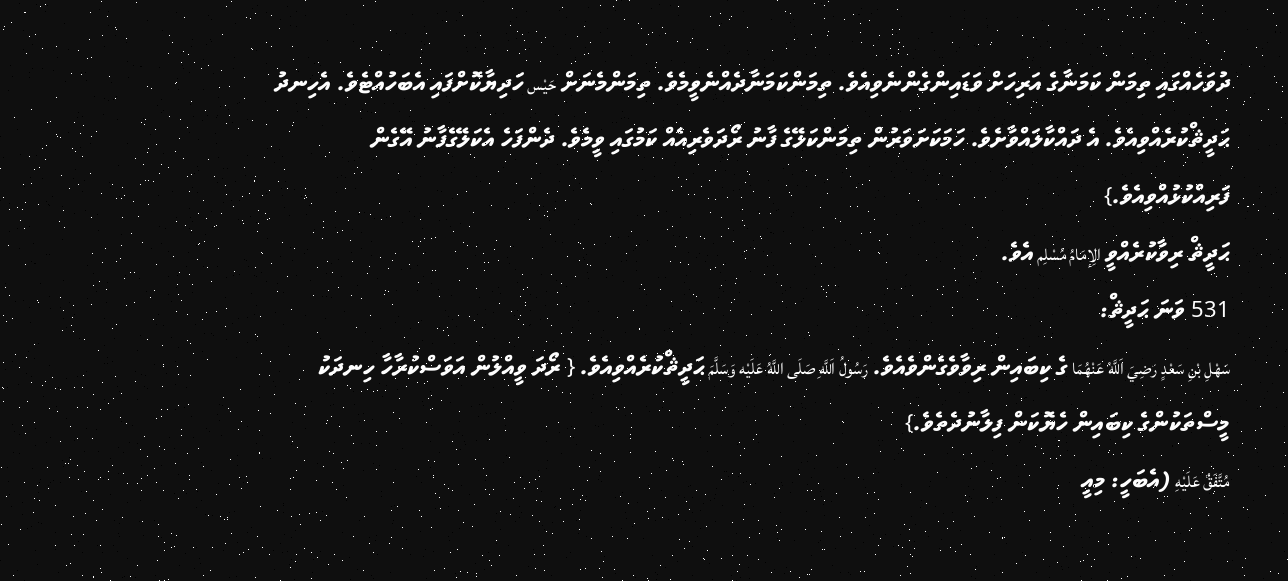ދުވަހެއްގައި ތިމަން ކަމަނާގެ އަރިހަށް ވަޑައިންގެންނެވިއެވެ. ތިމަންކަމަނާދެއްނެވީމެވެ. ތިމަންމެނަށް حَيْس ހަދިޔާކޮށްފައި އެބަހުއްޓެވެ. އެހިނދު ޙަދީޘްކުރެއްވިއެވެ. އެ ދައްކާލައްވާށެވެ. ހަމަކަށަވަރުން ތިމަންކަލޭގެ ފާނު ރޯދަވެރިއެއް ކަމުގައި ވީމެވެ. ދެންފަހެ އެކަލޭގެފާނު އޭގެން ފަރިއްކުޅުއްވިއެވެ.}
ޙަދީޘް ރިވާކުރެއްވީ الِإمَامُ مُسْلِم އެވެ.
531 ވަނަ ޙަދީޘް:
سَهْلِ بْنِ سَعْدٍ رَضِيَ اَللَّهُ عَنْهُمَا ގެ ކިބައިން ރިވާވެގެންވެއެވެ. رَسُولُ اَللَّهِ صَلَى اللَّهُ عَلَيْه وَسَلَّمَ ޙަދީޘްކުރެއްވިއެވެ. { ރޯދަ ވީއްލުން އަވަސްކުރާހާ ހިނދަކު މީސްތަކުންގެ ކިބައިން ހެޔޮކަން ފިލާނުދެތެވެ.}
مُتَّفَقٌ عَلَيْهِ (އެބަހީ: މިއީ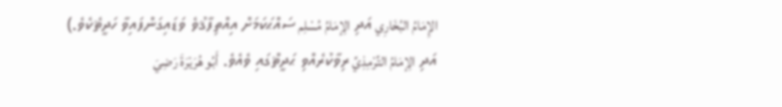الإِمَامُ البُخَارِي އަދި الِإمَامُ مُسْلِم ސައްޙަކަމަށް އިއްތިފާޤުވެ ވަޑައިގަންފައިވާ ހަދީޘެކެވެ.)
އަދި الِإمَامُ التِّرْمِذِيِّ ރިވާކުރެއްވި ޙަދީޘްގައި ވެއެވެ. أَبُو هُرَيْرَةَ رَضِيَ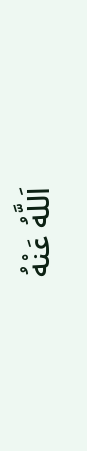اَللَّهُ عَنْهُ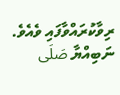ރިވާކުރައްވާފައި ވެއެވެ. ނަބިއްޔާ صَلَى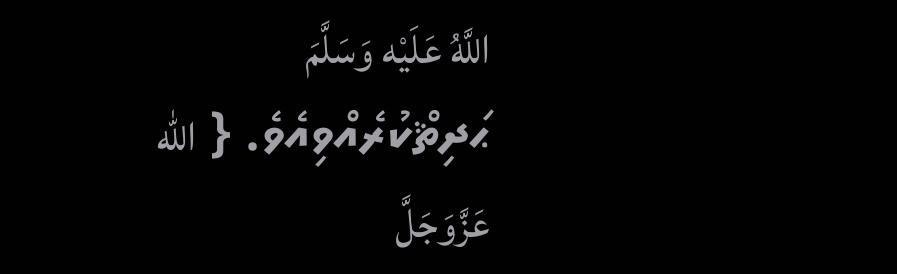اللَّهُ عَلَيْه وَسَلَّمَ ޙަދިޘްކުރެއްވިއެވެ. { الله عَزَّوَجَلَّ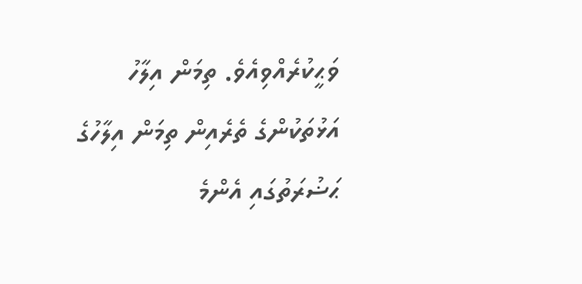ވަޙީކުރެއްވިއެވެ. ތިމަން އިލާހު އަޅުތަކުންގެ ތެރެއިން ތިމަން އިލާހުގެ ޙަޟުރަތުގައި އެންމެ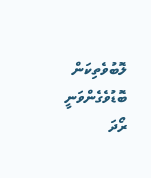ލޮބުވެތިކަން ބޮޑުވެގެންވަނީ ރޯދަ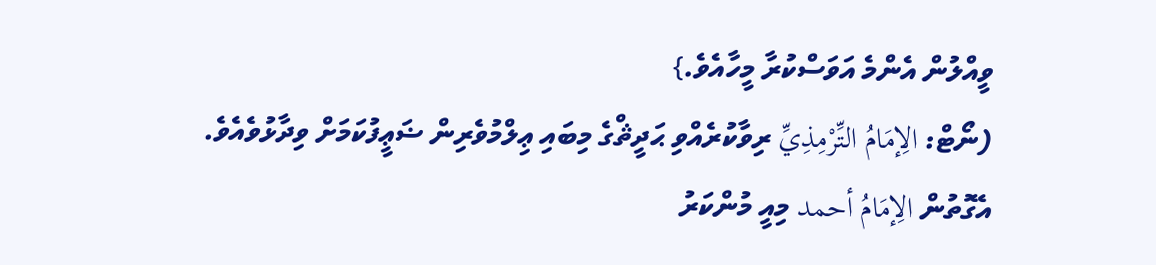ވީއްލުން އެންމެ އަވަސްކުރާ މީހާއެވެ.}
(ނޯޓް: الِإمَامُ التِّرْمِذِيِّ ރިވާކުރެއްވި ޙަދީޘްގެ މިބައި ޢިލްމުވެރިން ޟަޢީފުކަމަށް ވިދާޅުވެއެވެ. އެގޮތުން الِإمَامُ أحمد މިއީ މުންކަރު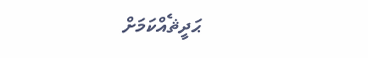ޙަދީޘެއްކަމަށް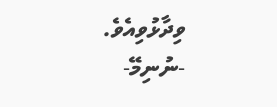ވިދާޅުވިއެވެ.
-ނުނިމޭ-